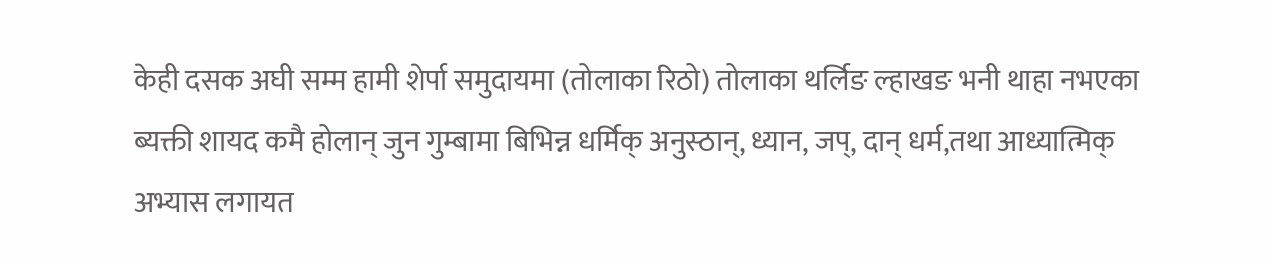केही दसक अघी सम्म हामी शेर्पा समुदायमा (तोलाका रिठो) तोलाका थर्लिङ ल्हाखङ भनी थाहा नभएका ब्यक्ती शायद कमै होलान् जुन गुम्बामा बिभिन्न धर्मिक् अनुस्ठान्, ध्यान, जप्, दान् धर्म,तथा आध्यात्मिक् अभ्यास लगायत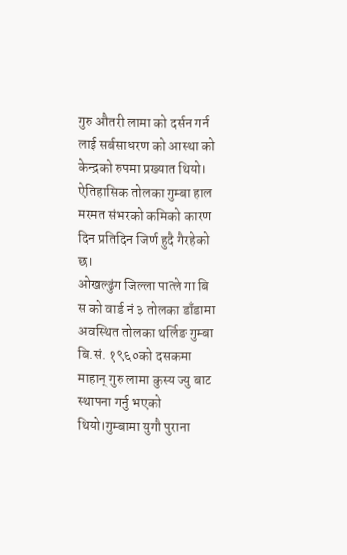गुरु औतरी लामा को दर्सन गर्न लाई सर्बसाधरण को आस्था को केन्द्रको रुपमा प्रख्यात थियो। ऐतिहासिक तोलका गुम्बा हाल मरमत संभरको कमिको कारण दिन प्रतिदिन जिर्ण हुदै गैरहेको छ।
ओखल्ढुंग जिल्ला पात्ले गा बि स को वार्ड नं ३ तोलका डाँडामा अवस्थित तोलका थर्लिङ गुम्बा बि.सं. १९६०को दसकमा माहान् गुरु लामा कुस्य ज्यु बाट स्थापना गर्नु भएको थियो।गुम्बामा युगौ पुराना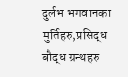दुर्लभ भगवानका मुर्तिहरु,प्रसिद्ध बौद्ध ग्रन्थहरु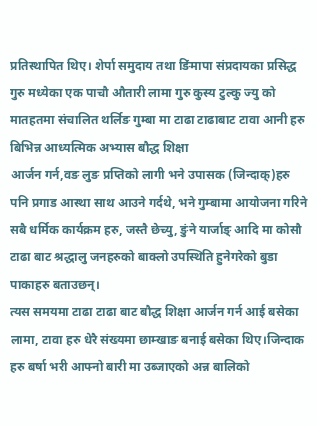प्रतिस्थापित थिए। शेर्पा समुदाय तथा ङिंमापा संप्रदायका प्रसिद्ध गुरु मध्येका एक पाचौ औतारी लामा गुरु कुस्य टुल्कु ज्यु को मातहतमा संचालित थर्लिङ गुम्बा मा टाढा टाढाबाट टावा आनी हरु बिभिन्न आध्यत्मिक अभ्यास बौद्ध शिक्षा
आर्जन गर्न,वङ लुङ प्रप्तिको लागी भने उपासक (जिन्दाक्)हरु पनि प्रगाड आस्था साथ आउने गर्दथे, भने गुम्बामा आयोजना गरिने सबै धर्मिक कार्यक्रम हरु, जस्तै छेच्यु, ङुंने यार्जाङ् आदि मा कोसौ टाढा बाट श्रद्धालु जनहरुको बाक्लो उपस्थिति हुनेगरेको बुडा पाकाहरु बताउछन्।
त्यस समयमा टाढा टाढा बाट बौद्ध शिक्षा आर्जन गर्न आई बसेका लामा, टावा हरु धेरै संख्यमा छाम्खाङ बनाई बसेका थिए।जिन्दाक हरु बर्षा भरी आफ्नो बारी मा उब्जाएको अन्न बालिको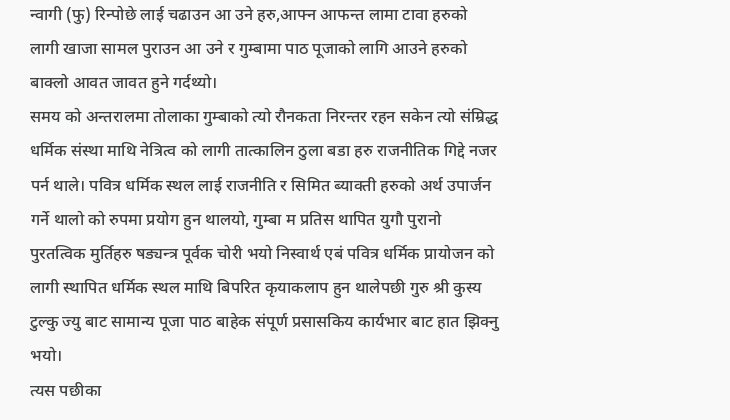न्वागी (फु) रिन्पोछे लाई चढाउन आ उने हरु,आफ्न आफन्त लामा टावा हरुको लागी खाजा सामल पुराउन आ उने र गुम्बामा पाठ पूजाको लागि आउने हरुको बाक्लो आवत जावत हुने गर्दथ्यो।
समय को अन्तरालमा तोलाका गुम्बाको त्यो रौनकता निरन्तर रहन सकेन त्यो संम्रिद्ध धर्मिक संस्था माथि नेत्रित्व को लागी तात्कालिन ठुला बडा हरु राजनीतिक गिद्दे नजर पर्न थाले। पवित्र धर्मिक स्थल लाई राजनीति र सिमित ब्याक्ती हरुको अर्थ उपार्जन गर्ने थालो को रुपमा प्रयोग हुन थालयो, गुम्बा म प्रतिस थापित युगौ पुरानो
पुरतत्विक मुर्तिहरु षड्यन्त्र पूर्वक चोरी भयो निस्वार्थ एबं पवित्र धर्मिक प्रायोजन को लागी स्थापित धर्मिक स्थल माथि बिपरित कृयाकलाप हुन थालेपछी गुरु श्री कुस्य टुल्कु ज्यु बाट सामान्य पूजा पाठ बाहेक संपूर्ण प्रसासकिय कार्यभार बाट हात झिक्नु भयो।
त्यस पछीका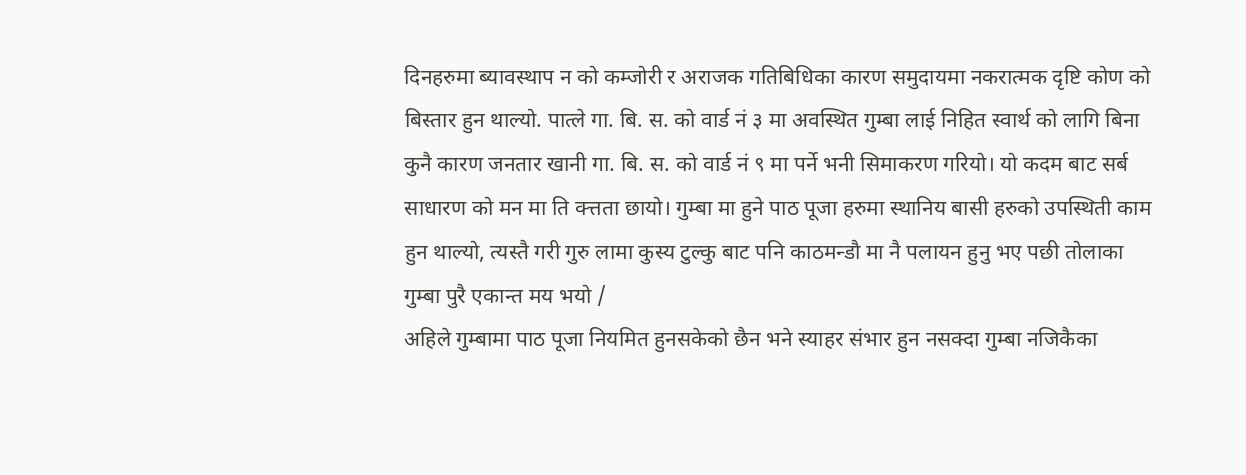दिनहरुमा ब्यावस्थाप न को कम्जोरी र अराजक गतिबिधिका कारण समुदायमा नकरात्मक दृष्टि कोण को बिस्तार हुन थाल्यो. पात्ले गा. बि. स. को वार्ड नं ३ मा अवस्थित गुम्बा लाई निहित स्वार्थ को लागि बिना कुनै कारण जनतार खानी गा. बि. स. को वार्ड नं ९ मा पर्ने भनी सिमाकरण गरियो। यो कदम बाट सर्ब साधारण को मन मा ति क्त्तता छायो। गुम्बा मा हुने पाठ पूजा हरुमा स्थानिय बासी हरुको उपस्थिती काम हुन थाल्यो, त्यस्तै गरी गुरु लामा कुस्य टुल्कु बाट पनि काठमन्डौ मा नै पलायन हुनु भए पछी तोलाका गुम्बा पुरै एकान्त मय भयो /
अहिले गुम्बामा पाठ पूजा नियमित हुनसकेको छैन भने स्याहर संभार हुन नसक्दा गुम्बा नजिकैका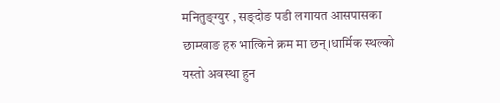मनितुङ्ग्युर , सङ्दोङ पडी लगायत आसपासका छाम्खाङ हरु भात्किने क्रम मा छन्।धार्मिक स्थल्को यस्तो अवस्था हुन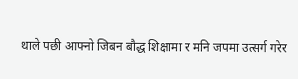थाले पछी आफ्नो जिबन बौद्ध शिक्षामा र मनि जपमा उत्सर्ग गरेर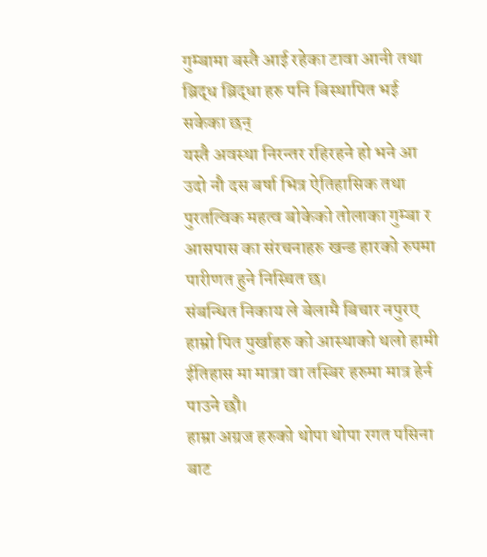गुम्बामा बस्तै आई रहेका टावा आनी तथा ब्रिद्ध ब्रिद्धा हरु पनि बिस्थापित भई सकेका छन्
यस्तै अवस्था निरन्तर रहिरहने हो भने आ उदो नौ दस बर्षा भित्र ऐतिहासिक तथा पुरतत्विक महत्व बोकेको तोलाका गुम्बा र आसपास का संरचनाहरु खन्ड हारको रुपमा पारीणत हुने निस्चित छ।
संबन्धित निकाय ले बेलामै बिचार नपुरए हाम्रो पित पुर्खाहरु को आस्थाको थलो हामी ईतिहास मा मात्रा वा तस्बिर हरुमा मात्र हेर्न पाउने छौ।
हाम्रा अग्रज हरुको थोपा थोपा रगत पसिना बाट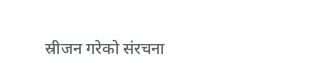स्रीजन गरेको संरचना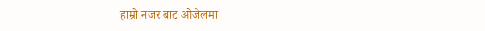हाम्रो नजर बाट ओजेलमा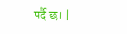पर्दै छ। |